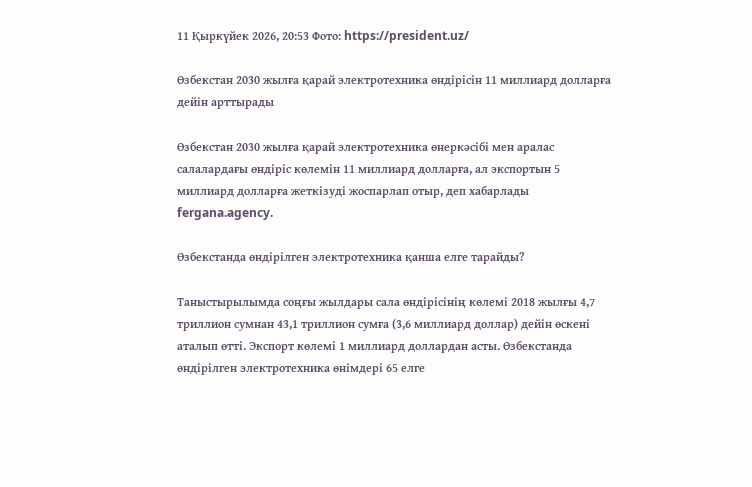11 Қыркүйек 2026, 20:53 Фото: https://president.uz/

Өзбекстан 2030 жылға қарай электротехника өндірісін 11 миллиард долларға дейін арттырады

Өзбекстан 2030 жылға қарай электротехника өнеркәсібі мен аралас салалардағы өндіріс көлемін 11 миллиард долларға, ал экспортын 5 миллиард долларға жеткізуді жоспарлап отыр, деп хабарлады fergana.agency.

Өзбекстанда өндірілген электротехника қанша елге тарайды?

Таныстырылымда соңғы жылдары сала өндірісінің көлемі 2018 жылғы 4,7 триллион сумнан 43,1 триллион сумға (3,6 миллиард доллар) дейін өскені аталып өтті. Экспорт көлемі 1 миллиард доллардан асты. Өзбекстанда өндірілген электротехника өнімдері 65 елге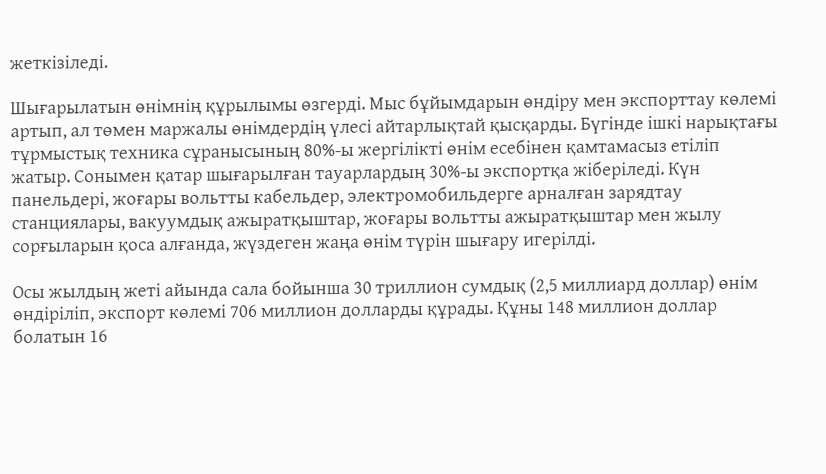жеткізіледі.

Шығарылатын өнімнің құрылымы өзгерді. Мыс бұйымдарын өндіру мен экспорттау көлемі артып, ал төмен маржалы өнімдердің үлесі айтарлықтай қысқарды. Бүгінде ішкі нарықтағы тұрмыстық техника сұранысының 80%-ы жергілікті өнім есебінен қамтамасыз етіліп жатыр. Сонымен қатар шығарылған тауарлардың 30%-ы экспортқа жіберіледі. Күн панельдері, жоғары вольтты кабельдер, электромобильдерге арналған зарядтау станциялары, вакуумдық ажыратқыштар, жоғары вольтты ажыратқыштар мен жылу сорғыларын қоса алғанда, жүздеген жаңа өнім түрін шығару игерілді.

Осы жылдың жеті айында сала бойынша 30 триллион сумдық (2,5 миллиард доллар) өнім өндіріліп, экспорт көлемі 706 миллион долларды құрады. Құны 148 миллион доллар болатын 16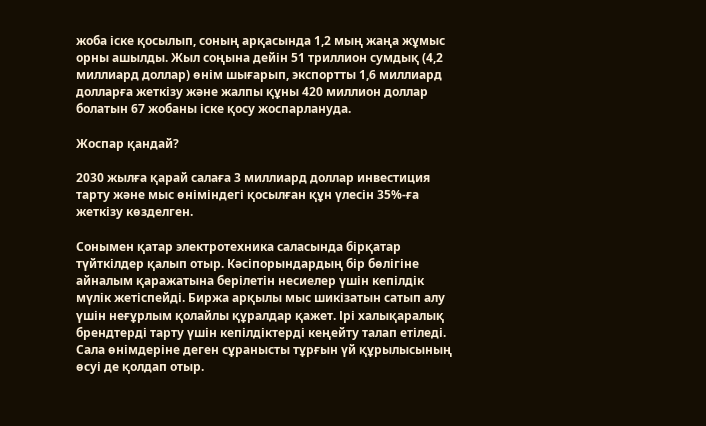жоба іске қосылып, соның арқасында 1,2 мың жаңа жұмыс орны ашылды. Жыл соңына дейін 51 триллион сумдық (4,2 миллиард доллар) өнім шығарып, экспортты 1,6 миллиард долларға жеткізу және жалпы құны 420 миллион доллар болатын 67 жобаны іске қосу жоспарлануда.

Жоспар қандай?

2030 жылға қарай салаға 3 миллиард доллар инвестиция тарту және мыс өніміндегі қосылған құн үлесін 35%-ға жеткізу көзделген.

Сонымен қатар электротехника саласында бірқатар түйткілдер қалып отыр. Кәсіпорындардың бір бөлігіне айналым қаражатына берілетін несиелер үшін кепілдік мүлік жетіспейді. Биржа арқылы мыс шикізатын сатып алу үшін неғұрлым қолайлы құралдар қажет. Ірі халықаралық брендтерді тарту үшін кепілдіктерді кеңейту талап етіледі. Сала өнімдеріне деген сұранысты тұрғын үй құрылысының өсуі де қолдап отыр.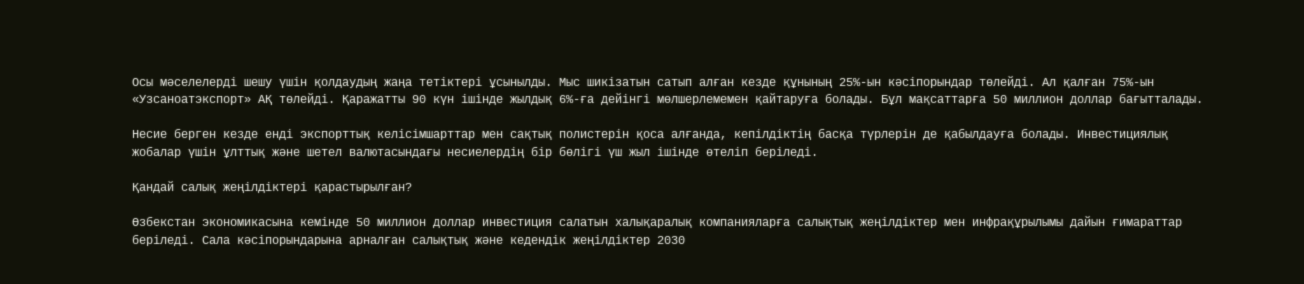Осы мәселелерді шешу үшін қолдаудың жаңа тетіктері ұсынылды. Мыс шикізатын сатып алған кезде құнының 25%-ын кәсіпорындар төлейді. Ал қалған 75%-ын «Узсаноатэкспорт» АҚ төлейді. Қаражатты 90 күн ішінде жылдық 6%-ға дейінгі мөлшерлемемен қайтаруға болады. Бұл мақсаттарға 50 миллион доллар бағытталады.

Несие берген кезде енді экспорттық келісімшарттар мен сақтық полистерін қоса алғанда, кепілдіктің басқа түрлерін де қабылдауға болады. Инвестициялық жобалар үшін ұлттық және шетел валютасындағы несиелердің бір бөлігі үш жыл ішінде өтеліп беріледі.

Қандай салық жеңілдіктері қарастырылған?

Өзбекстан экономикасына кемінде 50 миллион доллар инвестиция салатын халықаралық компанияларға салықтық жеңілдіктер мен инфрақұрылымы дайын ғимараттар беріледі. Сала кәсіпорындарына арналған салықтық және кедендік жеңілдіктер 2030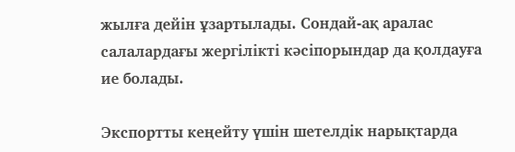жылға дейін ұзартылады. Сондай-ақ аралас салалардағы жергілікті кәсіпорындар да қолдауға ие болады.

Экспортты кеңейту үшін шетелдік нарықтарда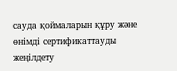сауда қоймаларын құру және өнімді сертификаттауды жеңілдету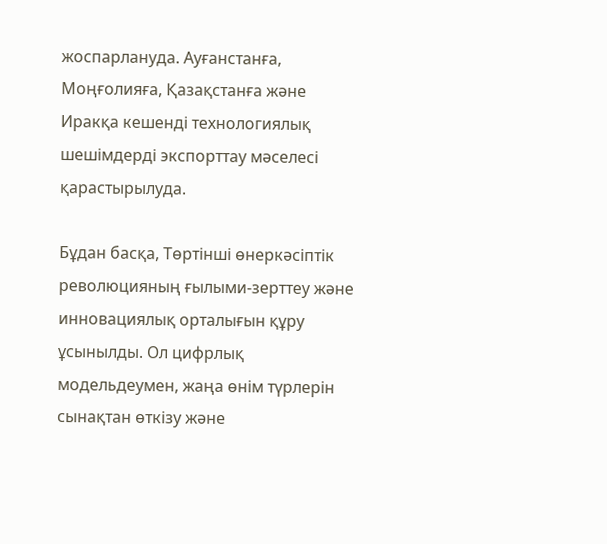жоспарлануда. Ауғанстанға, Моңғолияға, Қазақстанға және Иракқа кешенді технологиялық шешімдерді экспорттау мәселесі қарастырылуда.

Бұдан басқа, Төртінші өнеркәсіптік революцияның ғылыми-зерттеу және инновациялық орталығын құру ұсынылды. Ол цифрлық модельдеумен, жаңа өнім түрлерін сынақтан өткізу және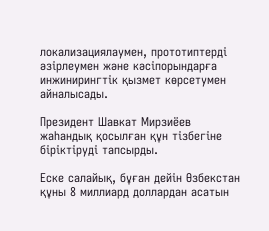локализациялаумен, прототиптерді әзірлеумен және кәсіпорындарға инжинирингтік қызмет көрсетумен айналысады.

Президент Шавкат Мирзиёев жаһандық қосылған құн тізбегіне біріктіруді тапсырды.

Еске салайық, бұған дейін Өзбекстан құны 8 миллиард доллардан асатын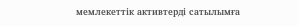мемлекеттік активтерді сатылымға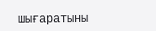шығаратыны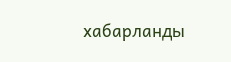хабарланды